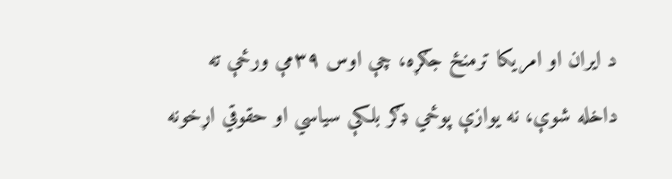د ایران او امریکا ترمنځ جګړه، چې اوس ۳۹مې ورځې ته داخله شوې، نه یوازې پوځي ډګر بلکې سیاسي او حقوقي اړخونه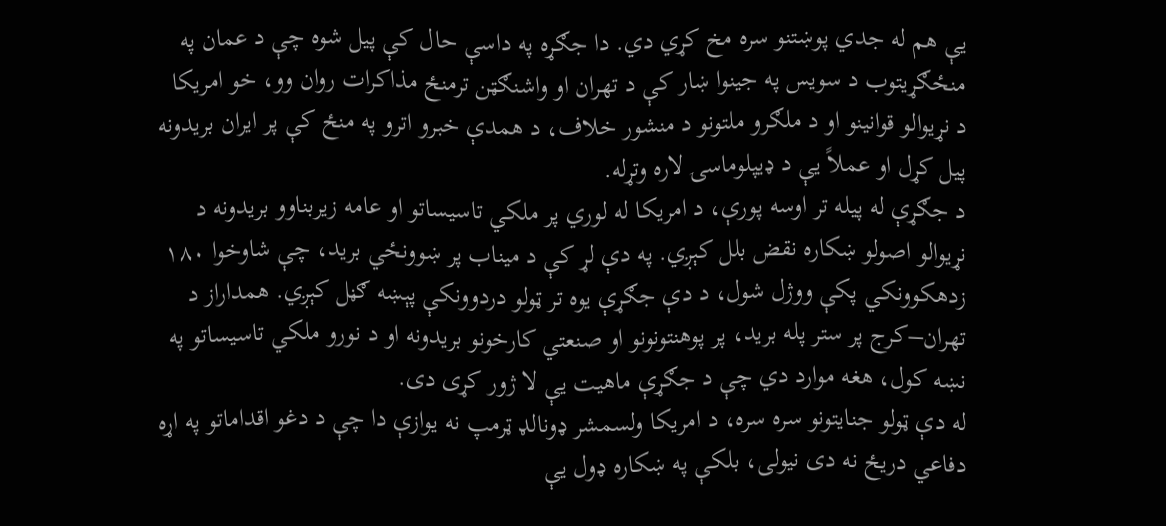یې هم له جدي پوښتنو سره مخ کړي دي. دا جګړه په داسې حال کې پیل شوه چې د عمان په منځګړیتوب د سویس په جینوا ښار کې د تهران او واشنګټن ترمنځ مذاکرات روان وو، خو امریکا د نړیوالو قوانینو او د ملګرو ملتونو د منشور خلاف، د همدې خبرو اترو په منځ کې پر ایران بریدونه پیل کړل او عملاً یې د ډیپلوماسۍ لاره وتړله.
د جګړې له پیله تر اوسه پورې، د امریکا له لوري پر ملکي تاسیساتو او عامه زیربناوو بریدونه د نړیوالو اصولو ښکاره نقض بلل کېږي. په دې لړ کې د میناب پر ښوونځي برید، چې شاوخوا ۱۸۰ زدهکوونکي پکې ووژل شول، د دې جګړې یوه تر ټولو دردوونکې پېښه ګڼل کېږي. همداراز د تهران–کرج پر ستر پله برید، پر پوهنتونونو او صنعتي کارخونو بریدونه او د نورو ملکي تاسیساتو په نښه کول، هغه موارد دي چې د جګړې ماهیت یې لا ژور کړی دی.
له دې ټولو جنایتونو سره سره، د امریکا ولسمشر ډونالډ ټرمپ نه یوازې دا چې د دغو اقداماتو په اړه دفاعي دریځ نه دی نیولی، بلکې په ښکاره ډول یې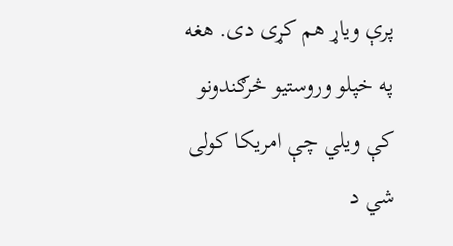پرې ویاړ هم کړی دی. هغه په خپلو وروستیو څرګندونو کې ویلي چې امریکا کولی شي د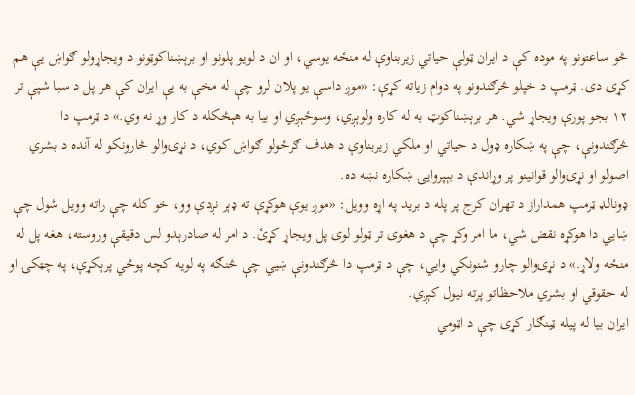څو ساعتونو په موده کې د ایران ټولې حیاتي زیربناوې له منځه یوسي، او ان د لویو پلونو او برېښناکوټونو د ویجاړولو ګواښ یې هم کړی دی. ټرمپ د خپلو څرګندونو په دوام زیاته کړې: «موږ داسې یو پلان لرو چې له مخې به یې ایران کې هر پل د سبا شپې تر ۱۲ بجو پورې ویجاړ شي. هر برېښناکوټ به له کاره ولوېږي، وسوځېږي او بیا به هېڅکله د کار وړ نه وي.» د ټرمپ دا څرګندونې، چې په ښکاره ډول د حیاتي او ملکي زیربناوې د هدف ګرځولو ګواښ کوي، د نړۍوالو څارونکو له آنده د بشري اصولو او نړۍوالو قوانینو پر وړاندې د بېپروایۍ ښکاره نښه ده.
ډونالډ ټرمپ همداراز د تهران کرج پر پله د برید په اړه وویل: «موږ یوې هوکړې ته ډېر نږدې وو، خو کله چې راته وویل شول چې ښايي دا هوکړه نقض شي، ما امر وکړ چې د هغوی تر ټولو لوی پل ویجاړ کړئ. د امر له صادرېدو لس دقیقې وروسته، هغه پل له منځه ولاړ.» د نړۍوالو چارو شنونکي وایي، چې د ټرمپ دا څرګندونې ښيي چې څنګه په لویه کچه پوځي پرېکړې، په چټکۍ او له حقوقي او بشري ملاحظاتو پرته نیول کېږي.
ایران بیا له پیله ټینګار کړی چې د اټومي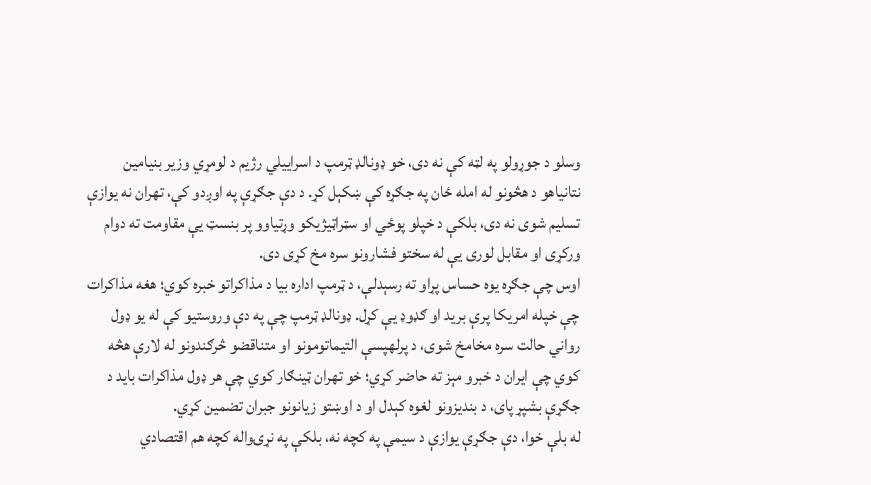وسلو د جوړولو په لټه کې نه دی، خو ډونالډ ټرمپ د اسراییلي رژیم د لومړي وزیر بنیامین نتانیاهو د هڅونو له امله ځان په جګړه کې ښکېل کړ. د دې جګړې په اوږدو کې، تهران نه یوازې تسلیم شوی نه دی، بلکې د خپلو پوځي او سټراټیژیکو وړتیاوو پر بنسټ یې مقاومت ته دوام ورکړی او مقابل لوری یې له سختو فشارونو سره مخ کړی دی.
اوس چې جګړه یوه حساس پړاو ته رسېدلې، د ټرمپ اداره بیا د مذاکراتو خبره کوي؛ هغه مذاکرات چې خپله امریکا پرې برید او ګډوډ یې کړل. ډونالډ ټرمپ چې په دې وروستیو کې له یو ډول رواني حالت سره مخامخ شوی، د پرلهپسې التیماتومونو او متناقضو څرګندونو له لارې هڅه کوي چې ایران د خبرو مېز ته حاضر کړي؛ خو تهران ټینګار کوي چې هر ډول مذاکرات باید د جګړې بشپړ پای، د بندیزونو لغوه کېدل او د اوښتو زیانونو جبران تضمین کړي.
له بلې خوا، دې جګړې یوازې د سیمې په کچه نه، بلکې په نړۍواله کچه هم اقتصادي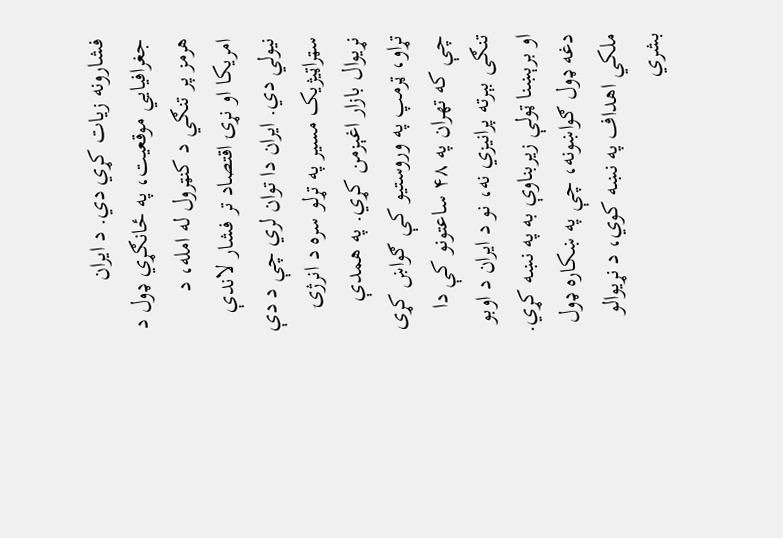فشارونه زیات کړي دي. د ایران جغرافیایي موقعیت، په ځانګړي ډول د هرمز پر تنګي د کنټرول له امله، د امریکا او نړۍ اقتصاد تر فشار لاندې نیولي دي. ایران دا توان لري چې د دې سټراټیژیک مسیر په تړلو سره د انرژۍ نړیوال بازار اغېزمن کړي. په همدې تړاو، ټرمپ په وروستیو کې ګواښ کړی چې که تهران په ۴۸ ساعتونو کې دا تنګی بېرته پرانیزي نه، نو د ایران د اوبو او برېښنا ټولې زیربناوې به په نښه کړي.
دغه ډول ګواښونه، چې په ښکاره ډول ملکي اهداف په نښه کوي، د نړیوالو بشري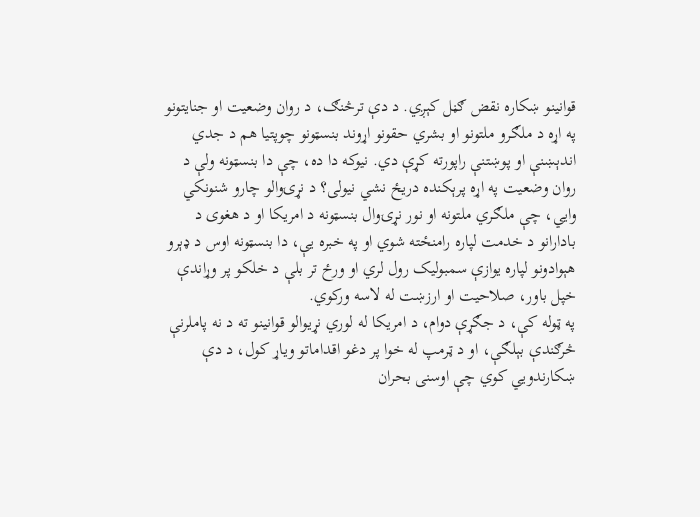قوانینو ښکاره نقض ګڼل کېږي. د دې ترڅنګ، د روان وضعیت او جنایتونو په اړه د ملګرو ملتونو او بشري حقونو اړوند بنسټونو چوپتیا هم د جدي اندېښنې او پوښتنې راپورته کړې دي. نیوکه دا ده، چې دا بنسټونه ولې د روان وضعیت په اړه پرېکنده دریځ نشي نیولی؟ د نړۍوالو چارو شنونکي وایي، چې ملګري ملتونه او نور نړۍوال بنسټونه د امریکا او د هغوی د بادارانو د خدمت لپاره رامنځته شوي او په خبره یې، دا بنسټونه اوس د ډېرو هېوادونو لپاره یوازې سمبولیک رول لري او ورځ تر بلې د خلکو پر وړاندې خپل باور، صلاحیت او ارزښت له لاسه ورکوي.
په ټوله کې، د جګړې دوام، د امریکا له لوري نړیوالو قوانینو ته د نه پاملرنې څرګندې بېلګې، او د ټرمپ له خوا پر دغو اقداماتو ویاړ کول، د دې ښکارندویي کوي چې اوسنی بحران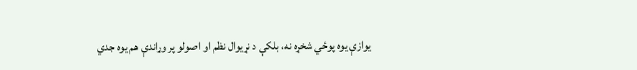یوازې یوه پوځي شخړه نه، بلکې د نړیوال نظم او اصولو پر وړاندې هم یوه جدي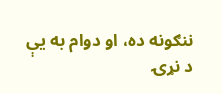ننګونه ده، او دوام به یې د نړۍ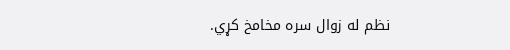نظم له زوال سره مخامخ کړي.